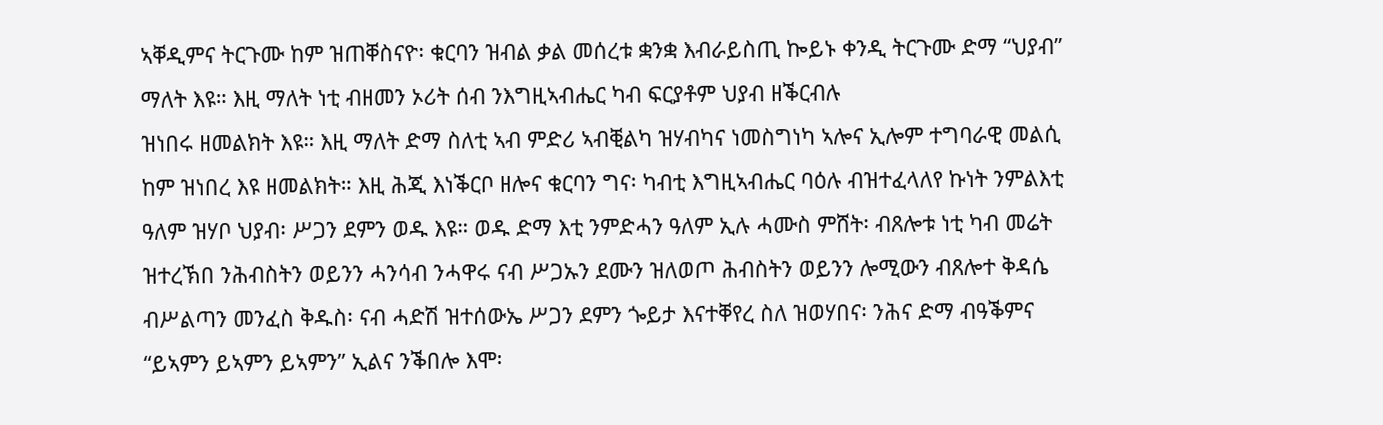ኣቐዲምና ትርጉሙ ከም ዝጠቐስናዮ፡ ቁርባን ዝብል ቃል መሰረቱ ቋንቋ እብራይስጢ ኰይኑ ቀንዲ ትርጉሙ ድማ “ህያብ” ማለት እዩ። እዚ ማለት ነቲ ብዘመን ኦሪት ሰብ ንእግዚኣብሔር ካብ ፍርያቶም ህያብ ዘቕርብሉ
ዝነበሩ ዘመልክት እዩ። እዚ ማለት ድማ ስለቲ ኣብ ምድሪ ኣብቒልካ ዝሃብካና ነመስግነካ ኣሎና ኢሎም ተግባራዊ መልሲ ከም ዝነበረ እዩ ዘመልክት። እዚ ሕጂ እነቕርቦ ዘሎና ቁርባን ግና፡ ካብቲ እግዚኣብሔር ባዕሉ ብዝተፈላለየ ኩነት ንምልእቲ ዓለም ዝሃቦ ህያብ፡ ሥጋን ደምን ወዱ እዩ። ወዱ ድማ እቲ ንምድሓን ዓለም ኢሉ ሓሙስ ምሸት፡ ብጸሎቱ ነቲ ካብ መሬት ዝተረኽበ ንሕብስትን ወይንን ሓንሳብ ንሓዋሩ ናብ ሥጋኡን ደሙን ዝለወጦ ሕብስትን ወይንን ሎሚውን ብጸሎተ ቅዳሴ ብሥልጣን መንፈስ ቅዱስ፡ ናብ ሓድሽ ዝተሰውኤ ሥጋን ደምን ጐይታ እናተቐየረ ስለ ዝወሃበና፡ ንሕና ድማ ብዓቕምና “ይኣምን ይኣምን ይኣምን” ኢልና ንቕበሎ እሞ፡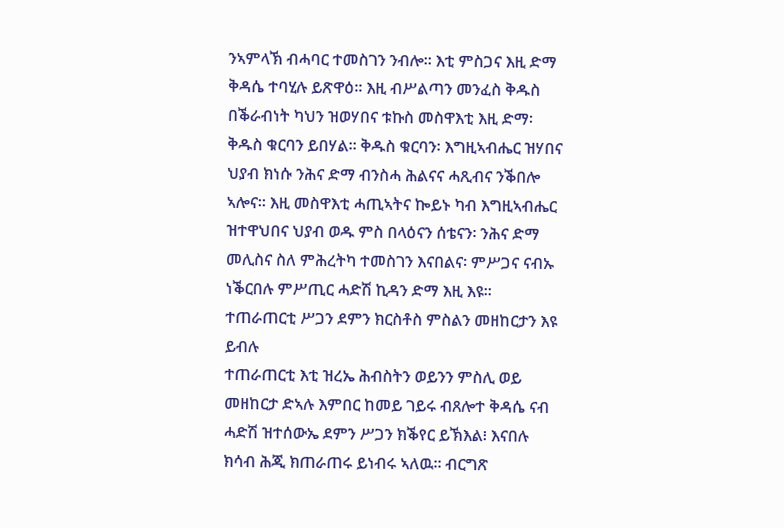ንኣምላኽ ብሓባር ተመስገን ንብሎ። እቲ ምስጋና እዚ ድማ ቅዳሴ ተባሂሉ ይጽዋዕ። እዚ ብሥልጣን መንፈስ ቅዱስ በቕራብነት ካህን ዝወሃበና ቱኩስ መስዋእቲ እዚ ድማ፡ ቅዱስ ቁርባን ይበሃል። ቅዱስ ቁርባን፡ እግዚኣብሔር ዝሃበና ህያብ ክነሱ ንሕና ድማ ብንስሓ ሕልናና ሓጺብና ንቕበሎ ኣሎና። እዚ መስዋእቲ ሓጢኣትና ኰይኑ ካብ እግዚኣብሔር ዝተዋህበና ህያብ ወዱ ምስ በላዕናን ሰቴናን፡ ንሕና ድማ መሊስና ስለ ምሕረትካ ተመስገን እናበልና፡ ምሥጋና ናብኡ ነቕርበሉ ምሥጢር ሓድሽ ኪዳን ድማ እዚ እዩ።
ተጠራጠርቲ ሥጋን ደምን ክርስቶስ ምስልን መዘከርታን እዩ ይብሉ
ተጠራጠርቲ እቲ ዝረኤ ሕብስትን ወይንን ምስሊ ወይ መዘከርታ ድኣሉ እምበር ከመይ ገይሩ ብጸሎተ ቅዳሴ ናብ ሓድሽ ዝተሰውኤ ደምን ሥጋን ክቕየር ይኽእል፧ እናበሉ ክሳብ ሕጂ ክጠራጠሩ ይነብሩ ኣለዉ። ብርግጽ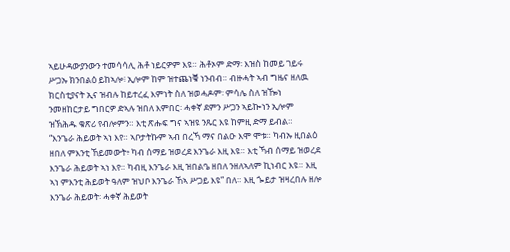ኣይሁዳውያንውን ተመሳሳሊ ሕቶ ነይርዎም እዩ። ሕቶኦም ድማ፡ እዝስ ከመይ ገይሩ ሥጋኡ ክንበልዕ ይከኣሎ፧ ኢሎም ከም ዝተጨነቑ ነንብብ። ብዙሓት ኣብ ግዜና ዘለዉ ክርስቲያናት ኢና ዝብሉ ከይተረፈ እምነት ስለ ዝወሓዶም፡ ምሳሌ ስለ ዝዀነ ንመዘከርታይ ግበርዎ ድኣሉ ዝበለ እምበር፡ ሓቀኛ ደምን ሥጋን ኣይኰነን ኢሎም ዝኽሕዱ ቁጽሪ የብሎምን። እቲ ጽሑፍ ግና ኣዝዩ ንጹር እዩ ከምዚ ድማ ይብል።
“እንጌራ ሕይወት ኣነ እየ። ኣቦታትኩም ኣብ በረኻ ማና በልዑ እሞ ሞቱ። ካብኡ ዚበልዕ ዘበለ ምእንቲ ኸይመውት፥ ካብ ሰማይ ዝወረደ እንጌራ እዚ እዩ። እቲ ኻብ ሰማይ ዝወረደ እንጌራ ሕይወት ኣነ እየ። ካብዚ እንጌራ እዚ ዝበልዔ ዘበለ ንዘለኣለም ኪነብር እዩ። እዚ ኣነ ምእንቲ ሕይወት ዓለም ዝህቦ እንጌራ ኸኣ ሥጋይ እዩ” በለ። እዚ ጐይታ ዝዛረበሉ ዘሎ እንጌራ ሕይወት፡ ሓቀኛ ሕይወት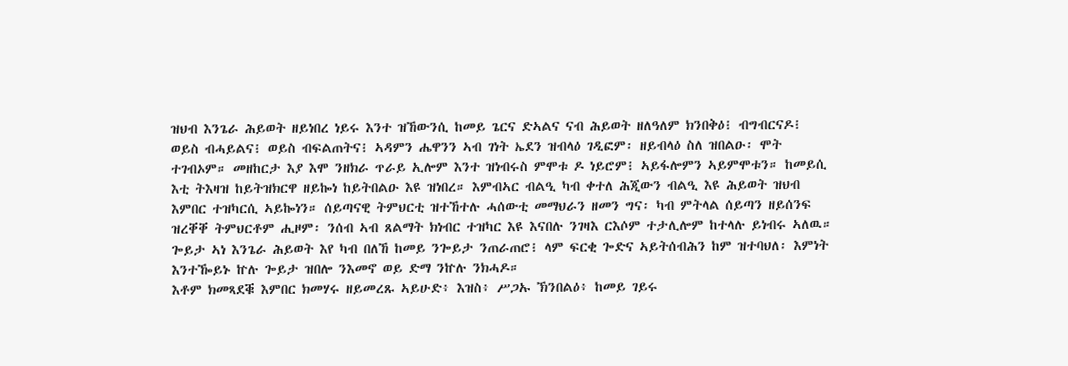ዝህብ እንጌራ ሕይወት ዘይነበረ ነይሩ እንተ ዝኸውንሲ ከመይ ጌርና ድኣልና ናብ ሕይወት ዘለዓለም ክንበቅዕ፧ ብግብርናዶ፧ ወይስ ብሓይልና፧ ወይስ ብፍልጠትና፧ ኣዳምን ሔዋንን ኣብ ገነት ኤደን ዝብላዕ ገዲፎም፡ ዘይብላዕ ስለ ዝበልዑ፡ ሞት ተገብኦም። መዘከርታ እያ እሞ ንዘክራ ጥራይ ኢሎም እንተ ዝነብሩስ ምሞቱ ዶ ነይሮም፧ ኣይፋሎምን ኣይምሞቱን። ከመይሲ እቲ ትእዛዝ ከይትዝክርዋ ዘይኰነ ከይትበልዑ እዩ ዝነበረ። እምብኣር ብልዒ ካብ ቀተለ ሕጂውን ብልዒ እዩ ሕይወት ዝህብ እምበር ተዝካርሲ ኣይኰነን። ሰይጣናዊ ትምህርቲ ዝተኸተሉ ሓሰውቲ መማህራን ዘመን ግና፡ ካብ ምትላል ሰይጣን ዘይሰንፍ ዝረቐቐ ትምህርቶም ሒዞም፡ ንሰብ ኣብ ጸልማት ክነብር ተዝካር እዩ እናበሉ ንገዛእ ርእሶም ተታሊሎም ከተላሉ ይነብሩ ኣለዉ።
ጐይታ ኣነ እንጌራ ሕይወት እየ ካብ በለኸ ከመይ ንጐይታ ንጠራጠሮ፧ ላም ፍርቂ ጐድና ኣይትሰብሕን ከም ዝተባህለ፡ እምነት እንተዀይኑ ኵሉ ጐይታ ዝበሎ ንእመኖ ወይ ድማ ንኵሉ ንክሓዶ።
እቶም ክመጻደቑ እምበር ክመሃሩ ዘይመረጹ ኣይሁድ፥ እዝስ፥ ሥጋኡ ኽንበልዕ፥ ከመይ ገይሩ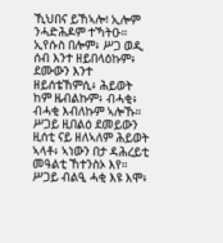ኺህበና ይኸኣሎ፧ ኢሎም ንሓድሕዶም ተኻትዑ። ኢየሱስ በሎም፥ ሥጋ ወዲ ሰብ እንተ ዘይበላዕኩም፥ ደሙውን እንተ ዘይሰቴኸምሲ፥ ሕይወት ከም ዜብልኩም፥ ብሓቂ፥ ብሓቂ እብለኩም ኣሎኹ። ሥጋይ ዚበልዕ ደመይውን ዚሰቲ ናይ ዘለኣለም ሕይወት ኣላቶ፥ ኣነውን በታ ዳሕረይቲ መዓልቲ ኸተንስኦ እየ። ሥጋይ ብልዒ ሓቂ እዩ እሞ፥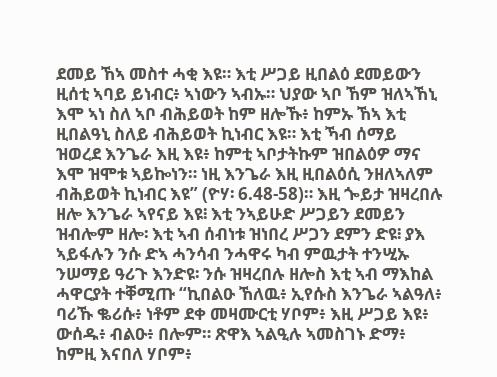ደመይ ኸኣ መስተ ሓቂ እዩ። እቲ ሥጋይ ዚበልዕ ደመይውን ዚሰቲ ኣባይ ይነብር፥ ኣነውን ኣብኡ። ህያው ኣቦ ኸም ዝለኣኸኒ እሞ ኣነ ስለ ኣቦ ብሕይወት ከም ዘሎኹ፥ ከምኡ ኸኣ እቲ ዚበልዓኒ ስለይ ብሕይወት ኪነብር እዩ። እቲ ኻብ ሰማይ ዝወረደ እንጌራ እዚ እዩ፥ ከምቲ ኣቦታትኩም ዝበልዕዎ ማና እሞ ዝሞቱ ኣይኰነን። ነዚ እንጌራ እዚ ዚበልዕሲ ንዘለኣለም ብሕይወት ኪነብር እዩ” (ዮሃ፡ 6.48-58)። እዚ ጐይታ ዝዛረበሉ ዘሎ እንጌራ ኣየናይ እዩ፧ እቲ ንኣይሁድ ሥጋይን ደመይን ዝብሎም ዘሎ፡ እቲ ኣብ ሰብነቱ ዝነበረ ሥጋን ደምን ድዩ፧ ያእ ኣይፋሉን ንሱ ድኣ ሓንሳብ ንሓዋሩ ካብ ምዉታት ተንሢኡ ንሠማይ ዓሪጉ እንድዩ፡ ንሱ ዝዛረበሉ ዘሎስ እቲ ኣብ ማእከል ሓዋርያት ተቐሚጡ “ኪበልዑ ኸለዉ፥ ኢየሱስ እንጌራ ኣልዓለ፥ ባሪኹ ቈሪሱ፥ ነቶም ደቀ መዛሙርቲ ሃቦም፥ እዚ ሥጋይ እዩ፥ ውሰዱ፥ ብልዑ፥ በሎም። ጽዋእ ኣልዒሉ ኣመስገኑ ድማ፥ ከምዚ እናበለ ሃቦም፥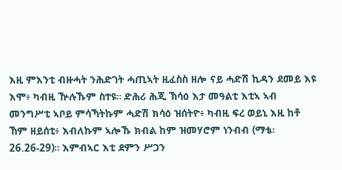እዚ ምእንቲ ብዙሓት ንሕድገት ሓጢኣት ዚፈስስ ዘሎ ናይ ሓድሽ ኪዳን ደመይ እዩ እሞ፥ ካብዚ ዅሉኹም ስተዩ። ድሕሪ ሕጂ ኽሳዕ እታ መዓልቲ እቲኣ ኣብ መንግሥቲ ኣቦይ ምሳኻትኩም ሓድሽ ክሳዕ ዝሰትዮ፥ ካብዚ ፍረ ወይኒ እዚ ከቶ ኸም ዘይሰቲ፥ እብለኩም ኣሎኹ ክብል ከም ዝመሃሮም ነንብብ (ማቴ፡ 26.26-29)። እምብኣር እቲ ደምን ሥጋን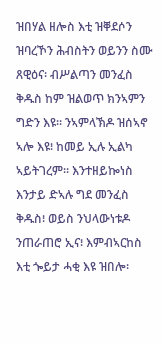ዝበሃል ዘሎስ እቲ ዝቐደሶን ዝባረኾን ሕብስትን ወይንን ስሙ ጸዊዕና፡ ብሥልጣን መንፈስ ቅዱስ ከም ዝልወጥ ክንኣምን ግድን እዩ። ንኣምላኽዶ ዝሰኣኖ ኣሎ እዩ፧ ከመይ ኢሉ ኢልካ ኣይትገረም። እንተዘይኰነስ እንታይ ድኣሉ ግደ መንፈስ ቅዱስ፧ ወይስ ንህላውነቱዶ ንጠራጠሮ ኢና፧ እምብኣርከስ እቲ ጐይታ ሓቂ እዩ ዝበሎ፡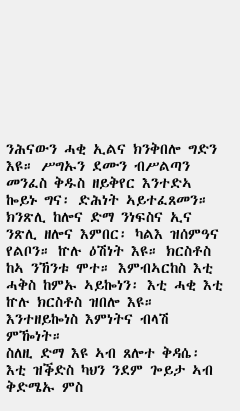ንሕናውን ሓቂ ኢልና ክንቅበሎ ግድን እዩ። ሥግኡን ደሙን ብሥልጣን መንፈስ ቅዱስ ዘይቅየር እንተድኣ ኰይኑ ግና፡ ድሕነት ኣይተፈጸመን። ክንጽሊ ከሎና ድማ ንነፍስና ኢና ንጽሊ ዘሎና እምበር፡ ካልእ ዝሰምዓና የልቦን። ኵሉ ዕሽነት እዩ። ክርስቶስ ከኣ ንኸንቱ ሞተ። እምብኣርከስ እቲ ሓቅስ ከምኡ ኣይኰነን፡ እቲ ሓቂ እቲ ኵሉ ክርስቶስ ዝበሎ እዩ። እንተዘይኰነስ እምነትና ብላሽ ምዀነት።
ስለዚ ድማ እዩ ኣብ ጸሎተ ቅዳሴ፡ እቲ ዝቕድስ ካህን ንደም ጐይታ ኣብ ቅድሜኡ ምስ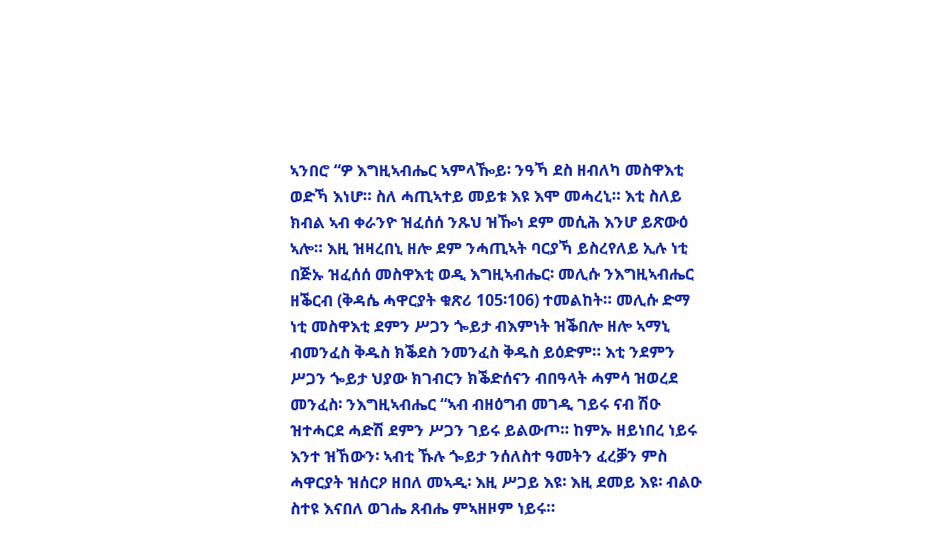ኣንበሮ “ዎ እግዚኣብሔር ኣምላዀይ፡ ንዓኻ ደስ ዘብለካ መስዋእቲ ወድኻ እነሆ። ስለ ሓጢኣተይ መይቱ እዩ እሞ መሓረኒ። እቲ ስለይ ክብል ኣብ ቀራንዮ ዝፈሰሰ ንጹህ ዝዀነ ደም መሲሕ እንሆ ይጽውዕ ኣሎ። እዚ ዝዛረበኒ ዘሎ ደም ንሓጢኣት ባርያኻ ይስረየለይ ኢሉ ነቲ በጅኡ ዝፈሰሰ መስዋእቲ ወዲ እግዚኣብሔር፡ መሊሱ ንእግዚኣብሔር ዘቕርብ (ቅዳሴ ሓዋርያት ቁጽሪ 105፡106) ተመልከት። መሊሱ ድማ ነቲ መስዋእቲ ደምን ሥጋን ጐይታ ብእምነት ዝቕበሎ ዘሎ ኣማኒ ብመንፈስ ቅዱስ ክቕደስ ንመንፈስ ቅዱስ ይዕድም። እቲ ንደምን ሥጋን ጐይታ ህያው ክገብርን ክቕድሰናን ብበዓላት ሓምሳ ዝወረደ መንፈስ፡ ንእግዚኣብሔር “ኣብ ብዘዕግብ መገዲ ገይሩ ናብ ሽዑ ዝተሓርደ ሓድሽ ደምን ሥጋን ገይሩ ይልውጦ። ከምኡ ዘይነበረ ነይሩ እንተ ዝኸውን፡ ኣብቲ ኹሉ ጐይታ ንሰለስተ ዓመትን ፈረቓን ምስ ሓዋርያት ዝሰርዖ ዘበለ መኣዲ፡ እዚ ሥጋይ እዩ፡ እዚ ደመይ እዩ፡ ብልዑ ስተዩ እናበለ ወገሔ ጸብሔ ምኣዘዞም ነይሩ።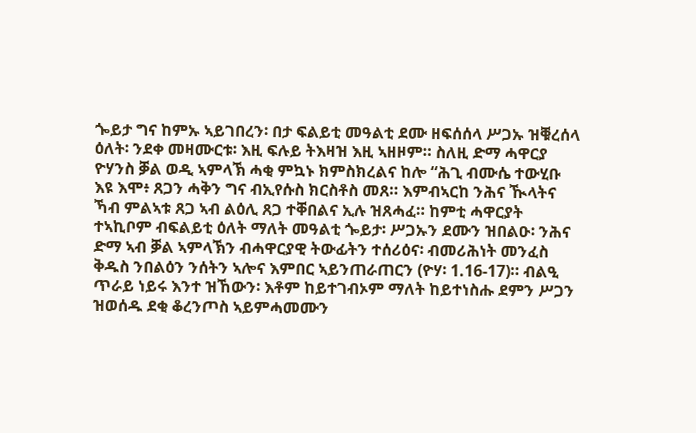ጐይታ ግና ከምኡ ኣይገበረን፡ በታ ፍልይቲ መዓልቲ ደሙ ዘፍሰሰላ ሥጋኡ ዝቑረሰላ ዕለት፡ ንደቀ መዛሙርቱ፡ እዚ ፍሉይ ትእዛዝ እዚ ኣዘዞም። ስለዚ ድማ ሓዋርያ ዮሃንስ ቓል ወዲ ኣምላኽ ሓቂ ምኳኑ ክምስክረልና ከሎ “ሕጊ ብሙሴ ተውሂቡ እዩ እሞ፥ ጸጋን ሓቅን ግና ብኢየሱስ ክርስቶስ መጸ። እምብኣርከ ንሕና ዂላትና ኻብ ምልኣቱ ጸጋ ኣብ ልዕሊ ጸጋ ተቐበልና ኢሉ ዝጸሓፈ። ከምቲ ሓዋርያት ተኣኪቦም ብፍልይቲ ዕለት ማለት መዓልቲ ጐይታ፡ ሥጋኡን ደሙን ዝበልዑ፡ ንሕና ድማ ኣብ ቓል ኣምላኽን ብሓዋርያዊ ትውፊትን ተሰሪዕና፡ ብመሪሕነት መንፈስ ቅዱስ ንበልዕን ንሰትን ኣሎና እምበር ኣይንጠራጠርን (ዮሃ፡ 1.16-17)። ብልዒ ጥራይ ነይሩ እንተ ዝኸውን፡ እቶም ከይተገብኦም ማለት ከይተነስሑ ደምን ሥጋን ዝወሰዱ ደቂ ቆረንጦስ ኣይምሓመሙን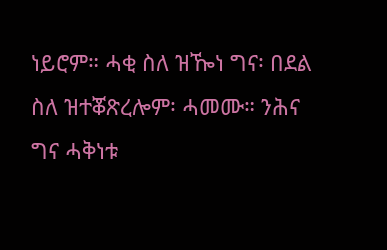ነይሮም። ሓቂ ስለ ዝዀነ ግና፡ በደል ስለ ዝተቖጽረሎም፡ ሓመሙ። ንሕና ግና ሓቅነቱ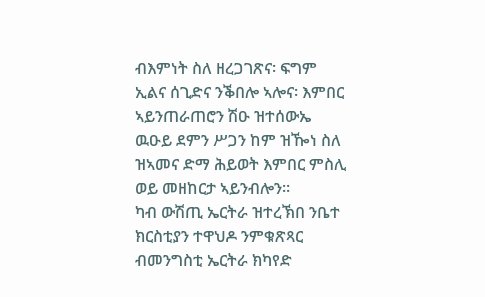ብእምነት ስለ ዘረጋገጽና፡ ፍግም ኢልና ሰጊድና ንቕበሎ ኣሎና፡ እምበር ኣይንጠራጠሮን ሽዑ ዝተሰውኤ ዉዑይ ደምን ሥጋን ከም ዝዀነ ስለ ዝኣመና ድማ ሕይወት እምበር ምስሊ ወይ መዘከርታ ኣይንብሎን።
ካብ ውሽጢ ኤርትራ ዝተረኽበ ንቤተ ክርስቲያን ተዋህዶ ንምቁጽጻር ብመንግስቲ ኤርትራ ክካየድ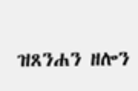ዝጸንሐን ዘሎን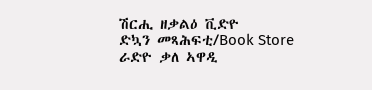ሽርሒ ዘቃልዕ ቪድዮ
ድኳን መጻሕፍቲ/Book Store
ራድዮ ቃለ ኣዋዲ